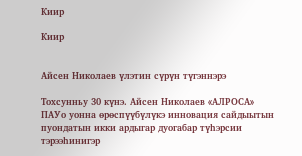Киир

Киир


Айсен Николаев үлэтин сүрүн түгэннэрэ

Тохсунньу 30 күнэ. Айсен Николаев «АЛРОСА» ПАУо уонна өрөспүүбүлүкэ инновация сайдыытын пуондатын икки ардыгар дуогабар түһэрсии тэрээһинигэр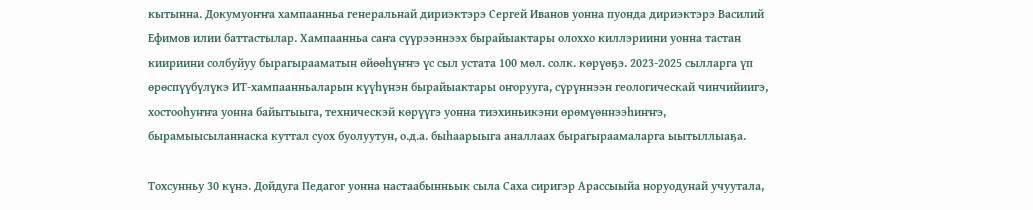кытынна. Докумуоҥҥа хампаанньа генеральнай дириэктэрэ Сергей Иванов уонна пуонда дириэктэрэ Василий Ефимов илии баттастылар. Хампаанньа саҥа сүүрээннээх бырайыактары олоххо киллэриини уонна тастан киириини солбуйуу бырагырааматын өйөөһүҥҥэ үс сыл устата 100 мөл. солк. көрүөҕэ. 2023-2025 сылларга үп өрөспүүбүлүкэ ИТ-хампаанньаларын күүһүнэн бырайыактары оҥорууга, сүрүннээн геологическай чинчийиигэ, хостооһуҥҥа уонна байытыыга, техническэй көрүүгэ уонна тиэхиньикэни өрөмүөннээһиҥҥэ, бырамыысыланнаска куттал суох буолуутун, о.д.а. быһаарыыга аналлаах бырагыраамаларга ыытыллыаҕа.

Тохсунньу 30 күнэ. Дойдуга Педагог уонна настаабынньык сыла Саха сиригэр Арассыыйа норуодунай учуутала,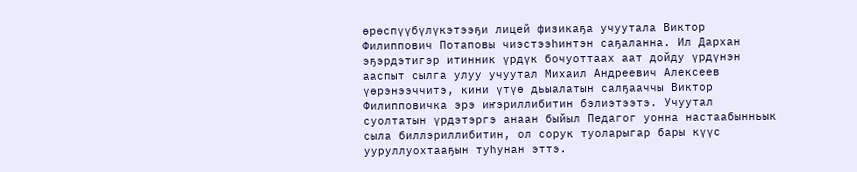өрөспүүбүлүкэтээҕи лицей физикаҕа учуутала Виктор Филиппович Потаповы чиэстээһинтэн саҕаланна. Ил Дархан эҕэрдэтигэр итинник үрдүк бочуоттаах аат дойду үрдүнэн ааспыт сылга улуу учуутал Михаил Андреевич Алексеев үөрэнээччитэ, кини үтүө дьыалатын салҕааччы Виктор Филипповичка эрэ иҥэриллибитин бэлиэтээтэ. Учуутал суолтатын үрдэтэргэ анаан быйыл Педагог уонна настаабынньык сыла биллэриллибитин, ол сорук туоларыгар бары күүс ууруллуохтааҕын туһунан эттэ.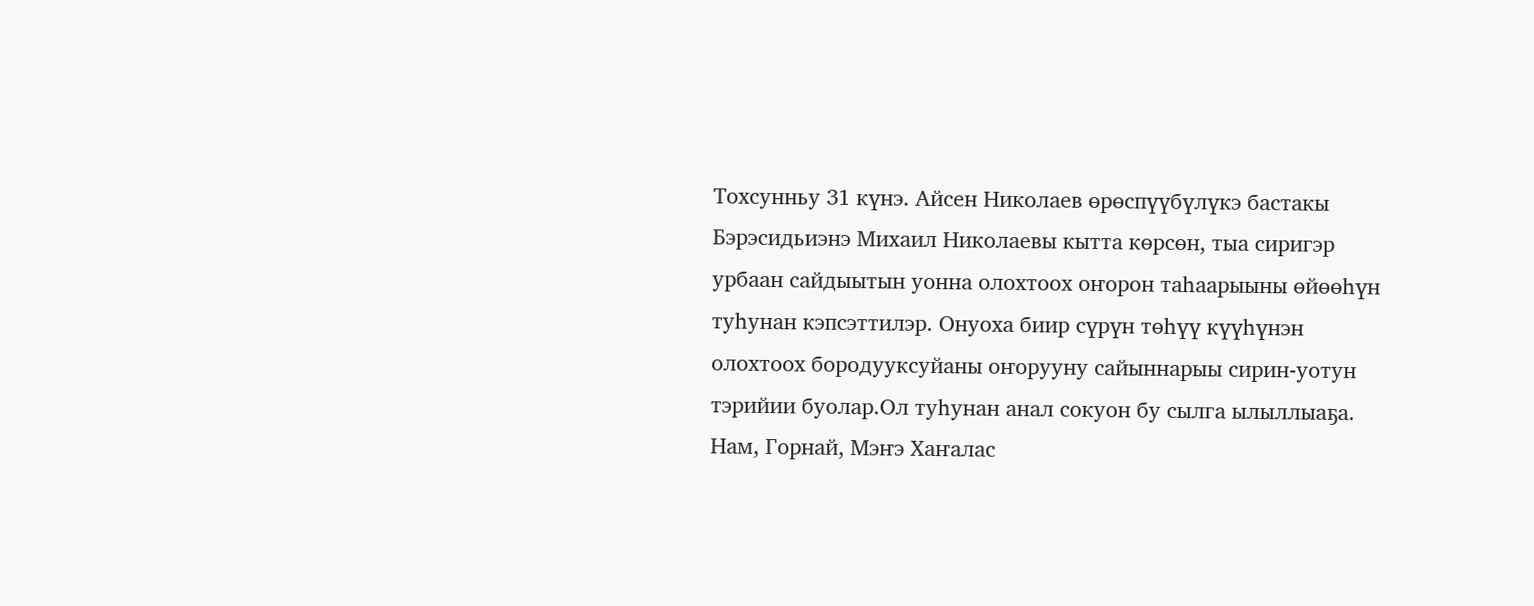Тохсунньу 31 күнэ. Айсен Николаев өрөспүүбүлүкэ бастакы Бэрэсидьиэнэ Михаил Николаевы кытта көрсөн, тыа сиригэр урбаан сайдыытын уонна олохтоох оҥорон таһаарыыны өйөөһүн туһунан кэпсэттилэр. Онуоха биир сүрүн төһүү күүһүнэн олохтоох бородууксуйаны оҥорууну сайыннарыы сирин-уотун тэрийии буолар.Ол туһунан анал сокуон бу сылга ылыллыаҕа. Нам, Горнай, Мэҥэ Хаҥалас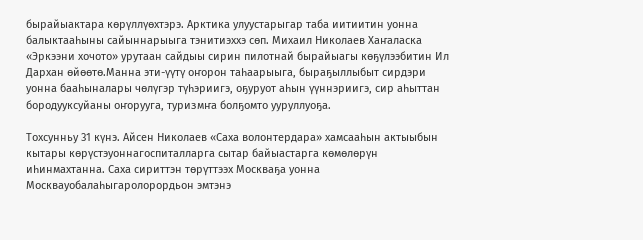бырайыактара көрүллүөхтэрэ. Арктика улуустарыгар таба иитиитин уонна балыктааһыны сайыннарыыга тэнитиэххэ сөп. Михаил Николаев Хаҥаласка «Эркээни хочото» урутаан сайдыы сирин пилотнай бырайыагы көҕүлээбитин Ил Дархан өйөөтө.Манна эти-үүтү оҥорон таһаарыыга, быраҕыллыбыт сирдэри уонна бааһыналары чөлүгэр түһэриигэ, оҕуруот аһын үүннэриигэ, сир аһыттан бородууксуйаны оҥорууга, туризмҥа болҕомто ууруллуоҕа.

Тохсунньу 31 күнэ. Айсен Николаев «Саха волонтердара» хамсааһын актыыбын кытары көрүстэуоннагоспиталларга сытар байыастарга көмөлөрүн иһинмахтанна. Саха сириттэн төрүттээх Москваҕа уонна Москвауобалаһыгаролорордьон эмтэнэ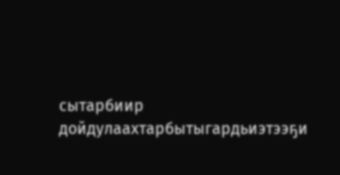сытарбиир дойдулаахтарбытыгардьиэтээҕи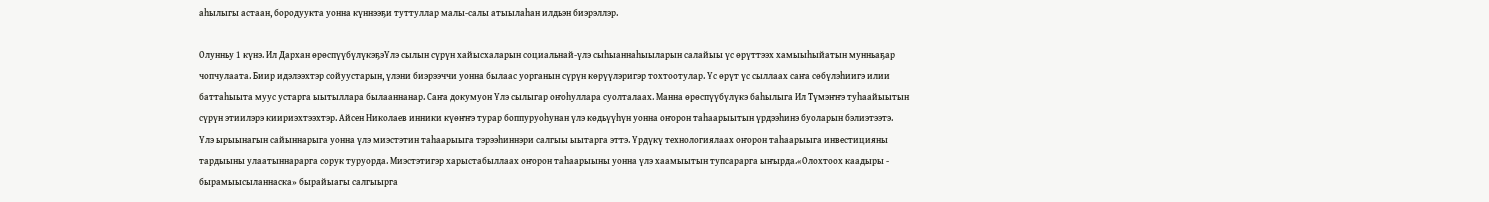аһылыгы астаан, бородуукта уонна күннээҕи туттуллар малы-салы атыылаһан илдьэн биэрэллэр.

Олунньу 1 күнэ. Ил Дархан өрөспүүбүлүкэҕэҮлэ сылын сүрүн хайысхаларын социальнай-үлэ сыһыаннаһыыларын салайыы үс өрүттээх хамыыһыйатын мунньаҕар чопчулаата. Биир идэлээхтэр сойуустарын, үлэни биэрээччи уонна былаас уорганын сүрүн көрүүлэригэр тохтоотулар. Үс өрүт үс сыллаах саҥа сөбүлэһиигэ илии баттаһыыта муус устарга ыытыллара былааннанар. Саҥа докумуон Үлэ сылыгар оҥоһуллара суолталаах. Манна өрөспүүбүлүкэ баһылыга Ил Түмэҥҥэ туһаайыытын сүрүн этиилэрэ киириэхтээхтэр. Айсен Николаев инники күөҥҥэ турар боппуруоһунан үлэ көдьүүһүн уонна оҥорон таһаарыытын үрдээһинэ буоларын бэлиэтээтэ. Үлэ ырыынагын сайыннарыга уонна үлэ миэстэтин таһаарыыга тэрээһиннэри салгыы ыытарга эттэ. Үрдүкү технологиялаах оҥорон таһаарыыга инвестицияны тардыыны улаатыннарарга сорук туруорда. Миэстэтигэр харыстабыллаах оҥорон таһаарыыны уонна үлэ хаамыытын тупсарарга ыҥырда.«Олохтоох каадыры - бырамыысыланнаска» бырайыагы салгыырга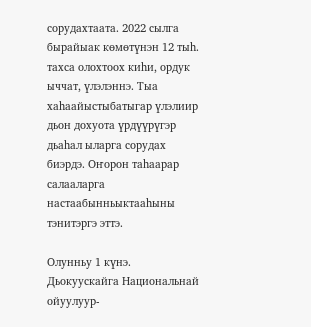сорудахтаата. 2022 сылга бырайыак көмөтүнэн 12 тыһ. тахса олохтоох киһи, ордук ыччат, үлэлэннэ. Тыа хаһаайыстыбатыгар үлэлиир дьон дохуота үрдүүрүгэр дьаһал ыларга сорудах биэрдэ. Оҥорон таһаарар салааларга настаабынньыктааһыны тэнитэргэ эттэ.

Олунньу 1 күнэ. Дьокуускайга Национальнай ойуулуур-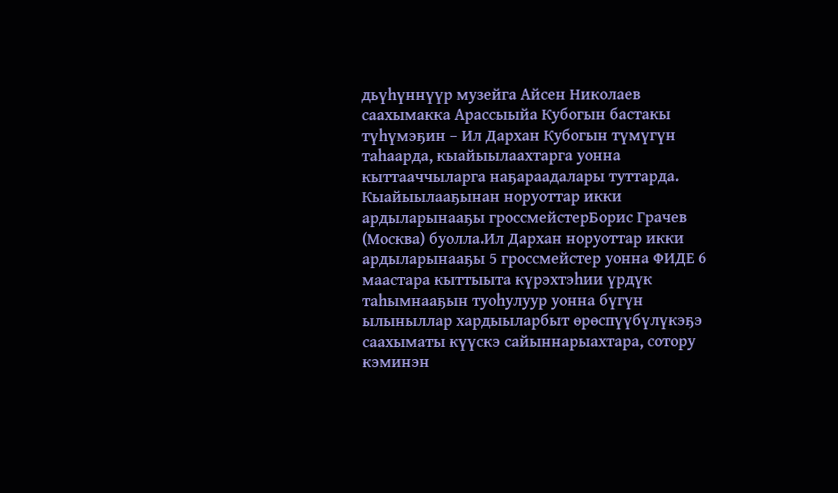дьүһүннүүр музейга Айсен Николаев саахымакка Арассыыйа Кубогын бастакы түһүмэҕин – Ил Дархан Кубогын түмүгүн таһаарда, кыайыылаахтарга уонна кыттааччыларга наҕараадалары туттарда. Кыайыылааҕынан норуоттар икки ардыларынааҕы гроссмейстерБорис Грачев (Москва) буолла.Ил Дархан норуоттар икки ардыларынааҕы 5 гроссмейстер уонна ФИДЕ 6 маастара кыттыыта күрэхтэһии үрдүк таһымнааҕын туоһулуур уонна бүгүн ылыныллар хардыыларбыт өрөспүүбүлүкэҕэ саахыматы күүскэ сайыннарыахтара, сотору кэминэн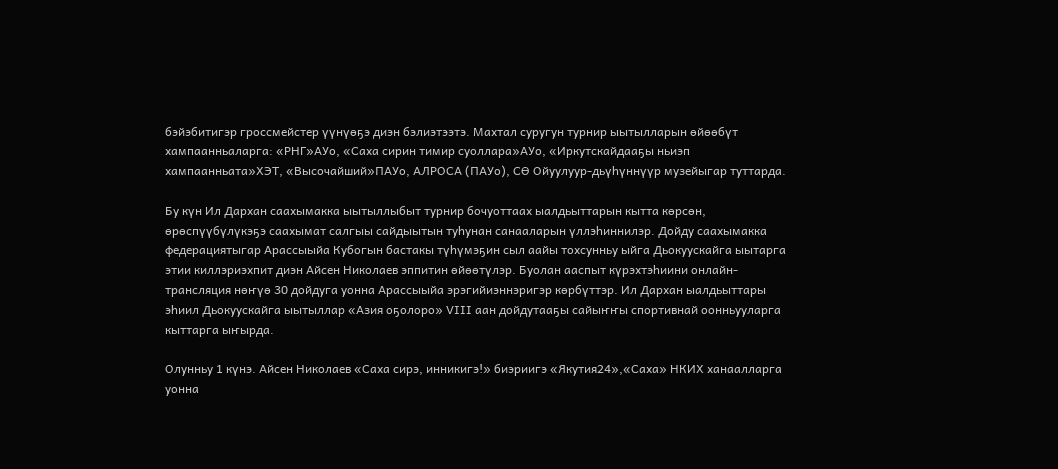бэйэбитигэр гроссмейстер үүнүөҕэ диэн бэлиэтээтэ. Махтал суругун турнир ыытылларын өйөөбүт хампаанньаларга: «РНГ»АУо, «Саха сирин тимир суоллара»АУо, «Иркутскайдааҕы ньиэп хампаанньата»ХЭТ, «Высочайший»ПАУо, АЛРОСА (ПАУо), СӨ Ойуулуур-дьүһүннүүр музейыгар туттарда.

Бу күн Ил Дархан саахымакка ыытыллыбыт турнир бочуоттаах ыалдьыттарын кытта көрсөн, өрөспүүбүлүкэҕэ саахымат салгыы сайдыытын туһунан санааларын үллэһиннилэр. Дойду саахымакка федерациятыгар Арассыыйа Кубогын бастакы түһүмэҕин сыл аайы тохсунньу ыйга Дьокуускайга ыытарга этии киллэриэхпит диэн Айсен Николаев эппитин өйөөтүлэр. Буолан ааспыт күрэхтэһиини онлайн-трансляция нөҥүө 30 дойдуга уонна Арассыыйа эрэгийиэннэригэр көрбүттэр. Ил Дархан ыалдьыттары эһиил Дьокуускайга ыытыллар «Азия оҕолоро» VIII аан дойдутааҕы сайыҥҥы спортивнай оонньууларга кыттарга ыҥырда.

Олунньу 1 күнэ. Айсен Николаев «Саха сирэ, инникигэ!» биэриигэ «Якутия24»,«Саха» НКИХ ханаалларга уонна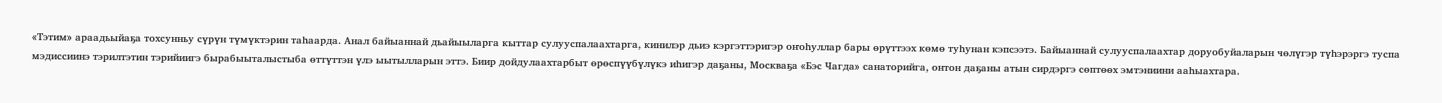«Тэтим» араадьыйаҕа тохсунньу сүрүн түмүктэрин таһаарда. Анал байыаннай дьайыыларга кыттар сулууспалаахтарга, кинилэр дьиэ кэргэттэригэр оҥоһуллар бары өрүттээх көмө туһунан кэпсээтэ. Байыаннай сулууспалаахтар доруобуйаларын чөлүгэр түһэрэргэ туспа мэдиссиинэ тэрилтэтин тэрийиигэ бырабыыталыстыба өттүттэн үлэ ыытылларын эттэ. Биир дойдулаахтарбыт өрөспүүбүлүкэ иһигэр даҕаны, Москваҕа «Бэс Чагда» санаторийга, онтон даҕаны атын сирдэргэ сөптөөх эмтэниини ааһыахтара.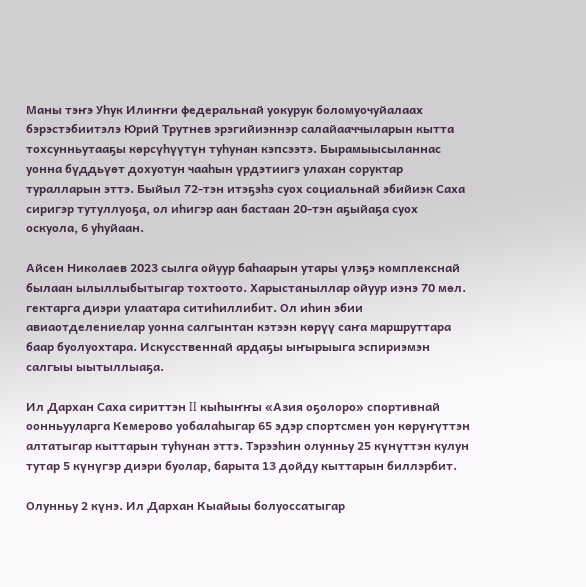Маны тэҥэ Уһук Илиҥҥи федеральнай уокурук боломуочуйалаах бэрэстэбиитэлэ Юрий Трутнев эрэгийиэннэр салайааччыларын кытта тохсунньутааҕы көрсүһүүтүн туһунан кэпсээтэ. Бырамыысыланнас уонна бүддьүөт дохуотун чааһын үрдэтиигэ улахан соруктар туралларын эттэ. Быйыл 72-тэн итэҕэһэ суох социальнай эбийиэк Саха сиригэр тутуллуоҕа, ол иһигэр аан бастаан 20-тэн аҕыйаҕа суох оскуола, 6 уһуйаан.

Айсен Николаев 2023 сылга ойуур баһаарын утары үлэҕэ комплекснай былаан ылыллыбытыгар тохтоото. Харыстаныллар ойуур иэнэ 70 мөл. гектарга диэри улаатара ситиһиллибит. Ол иһин эбии авиаотделениелар уонна салгынтан кэтээн көрүү саҥа маршруттара баар буолуохтара. Искусственнай ардаҕы ыҥырыыга эспириэмэн салгыы ыытыллыаҕа.

Ил Дархан Саха сириттэн II кыһыҥҥы «Азия оҕолоро» спортивнай оонньууларга Кемерово уобалаһыгар 65 эдэр спортсмен уон көрүҥүттэн алтатыгар кыттарын туһунан эттэ. Тэрээһин олунньу 25 күнүттэн кулун тутар 5 күнүгэр диэри буолар, барыта 13 дойду кыттарын биллэрбит.

Олунньу 2 күнэ. Ил Дархан Кыайыы болуоссатыгар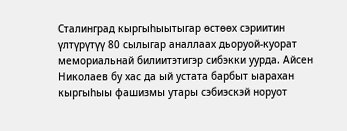Сталинград кыргыһыытыгар өстөөх сэриитин үлтүрүтүү 80 сылыгар аналлаах дьоруой-куорат мемориальнай билиитэтигэр сибэкки уурда. Айсен Николаев бу хас да ый устата барбыт ыарахан кыргыһыы фашизмы утары сэбиэскэй норуот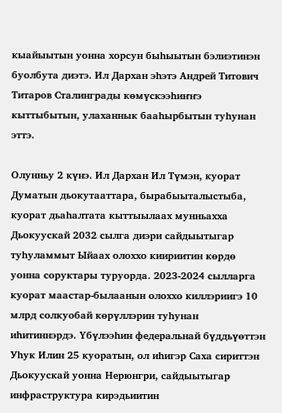кыайыытын уонна хорсун быһыытын бэлиэтинэн буолбута диэтэ. Ил Дархан эһэтэ Андрей Титович Титаров Сталинграды көмүскээһиҥҥэ кыттыбытын, улаханнык бааһырбытын туһунан эттэ.

Олунньу 2 күнэ. Ил Дархан Ил Түмэн, куорат Думатын дьокутааттара, бырабыыталыстыба, куорат дьаһалтата кыттыылаах мунньахха Дьокуускай 2032 сылга диэри сайдыытыгар туһуламмыт Ыйаах олоххо киириитин көрдө уонна соруктары туруорда. 2023-2024 сылларга куорат маастар-былаанын олоххо киллэриигэ 10 млрд солкуобай көрүллэрин туһунан иһитиннэрдэ. Үбүлээһин федеральнай бүддьүөттэн Уһук Илин 25 куоратын, ол иһигэр Саха сириттэн Дьокуускай уонна Нерюнгри, сайдыытыгар инфраструктура кирэдьиитин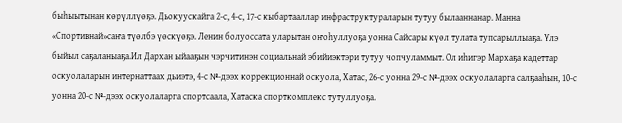быһыытынан көрүллүөҕэ. Дьокуускайга 2-с, 4-с, 17-с кыбартааллар инфраструктураларын тутуу былааннанар. Манна «Спортивнай»саҥа түөлбэ үөскүөҕэ. Ленин болуоссата уларытан оҥоһуллуоҕа уонна Сайсары күөл тулата тупсарыллыаҕа. Үлэ быйыл саҕаланыаҕа.Ил Дархан ыйааҕын чэрчитинэн социальнай эбийиэктэри тутуу чопчуламмыт. Ол иһигэр Мархаҕа кадеттар оскуолаларын интернаттаах дьиэтэ, 4-с №-дээх коррекционнай оскуола, Хатас, 26-с уонна 29-с №-дээх оскуолаларга салҕааһын, 10-с уонна 20-с №-дээх оскуолаларга спортсаала, Хатаска спорткомплекс тутуллуоҕа.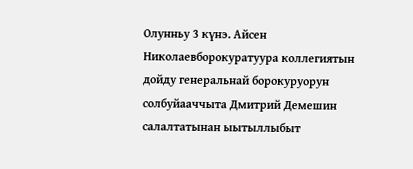Олунньу 3 күнэ. Айсен Николаевборокуратуура коллегиятын дойду генеральнай борокуруорун солбуйааччыта Дмитрий Демешин салалтатынан ыытыллыбыт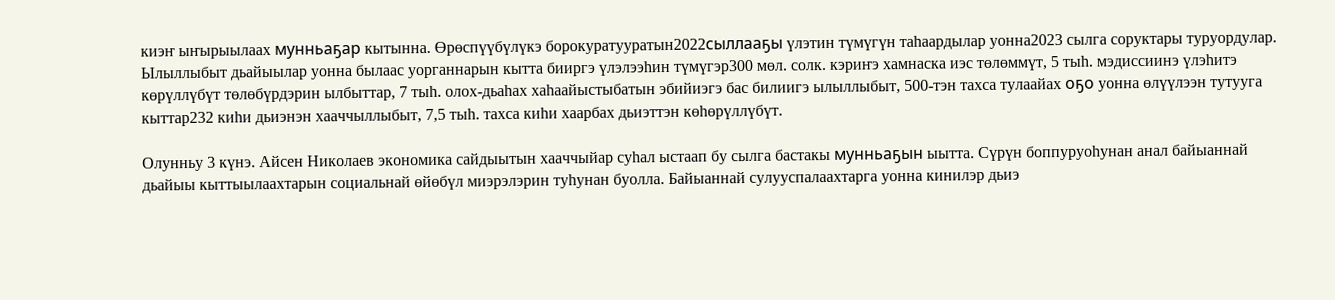киэҥ ыҥырыылаах мунньаҕар кытынна. Өрөспүүбүлүкэ борокуратууратын2022сыллааҕы үлэтин түмүгүн таһаардылар уонна2023 сылга соруктары туруордулар. Ылыллыбыт дьайыылар уонна былаас уорганнарын кытта бииргэ үлэлээһин түмүгэр300 мөл. солк. кэриҥэ хамнаска иэс төлөммүт, 5 тыһ. мэдиссиинэ үлэһитэ көрүллүбүт төлөбүрдэрин ылбыттар, 7 тыһ. олох-дьаһах хаһаайыстыбатын эбийиэгэ бас билиигэ ылыллыбыт, 500-тэн тахса тулаайах оҕо уонна өлүүлээн тутууга кыттар232 киһи дьиэнэн хааччыллыбыт, 7,5 тыһ. тахса киһи хаарбах дьиэттэн көһөрүллүбүт.

Олунньу 3 күнэ. Айсен Николаев экономика сайдыытын хааччыйар суһал ыстаап бу сылга бастакы мунньаҕын ыытта. Сүрүн боппуруоһунан анал байыаннай дьайыы кыттыылаахтарын социальнай өйөбүл миэрэлэрин туһунан буолла. Байыаннай сулууспалаахтарга уонна кинилэр дьиэ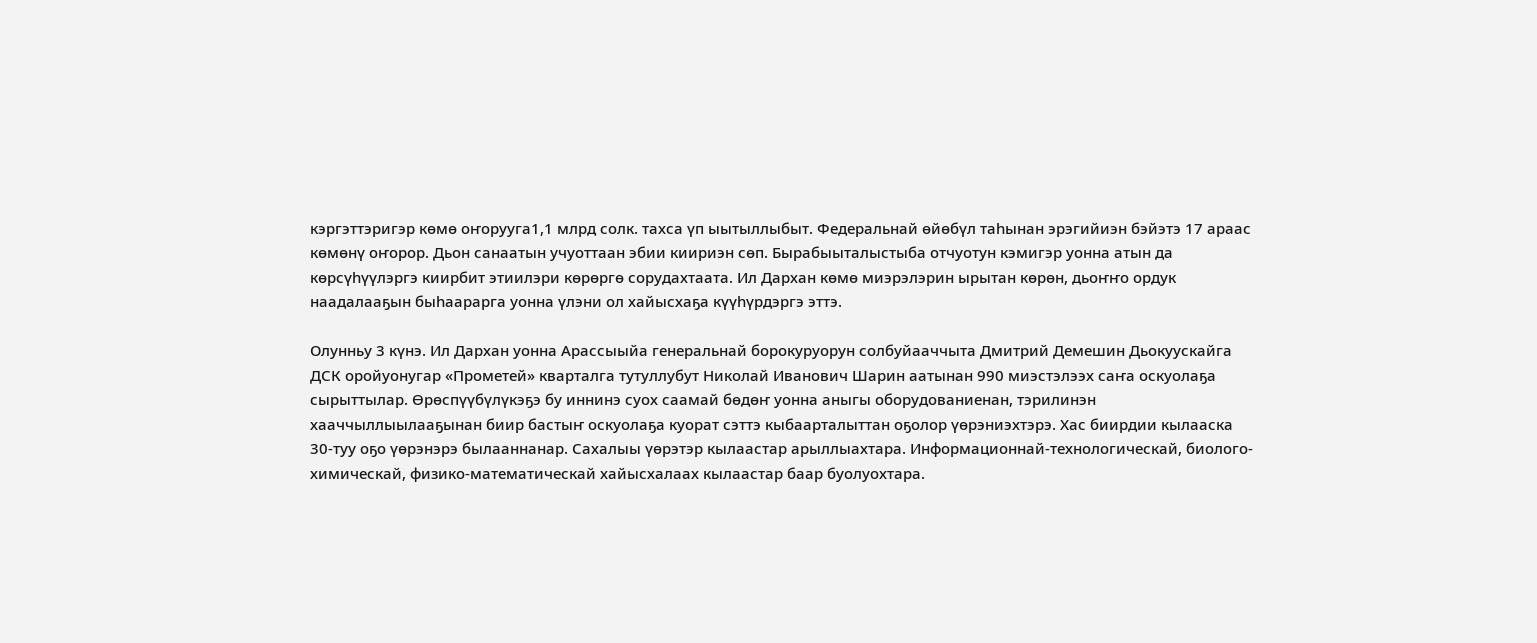кэргэттэригэр көмө оҥорууга1,1 млрд солк. тахса үп ыытыллыбыт. Федеральнай өйөбүл таһынан эрэгийиэн бэйэтэ 17 араас көмөнү оҥорор. Дьон санаатын учуоттаан эбии киириэн сөп. Бырабыыталыстыба отчуотун кэмигэр уонна атын да көрсүһүүлэргэ киирбит этиилэри көрөргө сорудахтаата. Ил Дархан көмө миэрэлэрин ырытан көрөн, дьоҥҥо ордук наадалааҕын быһаарарга уонна үлэни ол хайысхаҕа күүһүрдэргэ эттэ.

Олунньу 3 күнэ. Ил Дархан уонна Арассыыйа генеральнай борокуруорун солбуйааччыта Дмитрий Демешин Дьокуускайга ДСК оройуонугар «Прометей» кварталга тутуллубут Николай Иванович Шарин аатынан 990 миэстэлээх саҥа оскуолаҕа сырыттылар. Өрөспүүбүлүкэҕэ бу иннинэ суох саамай бөдөҥ уонна аныгы оборудованиенан, тэрилинэн хааччыллыылааҕынан биир бастыҥ оскуолаҕа куорат сэттэ кыбаарталыттан оҕолор үөрэниэхтэрэ. Хас биирдии кылааска 30-туу оҕо үөрэнэрэ былааннанар. Сахалыы үөрэтэр кылаастар арыллыахтара. Информационнай-технологическай, биолого-химическай, физико-математическай хайысхалаах кылаастар баар буолуохтара.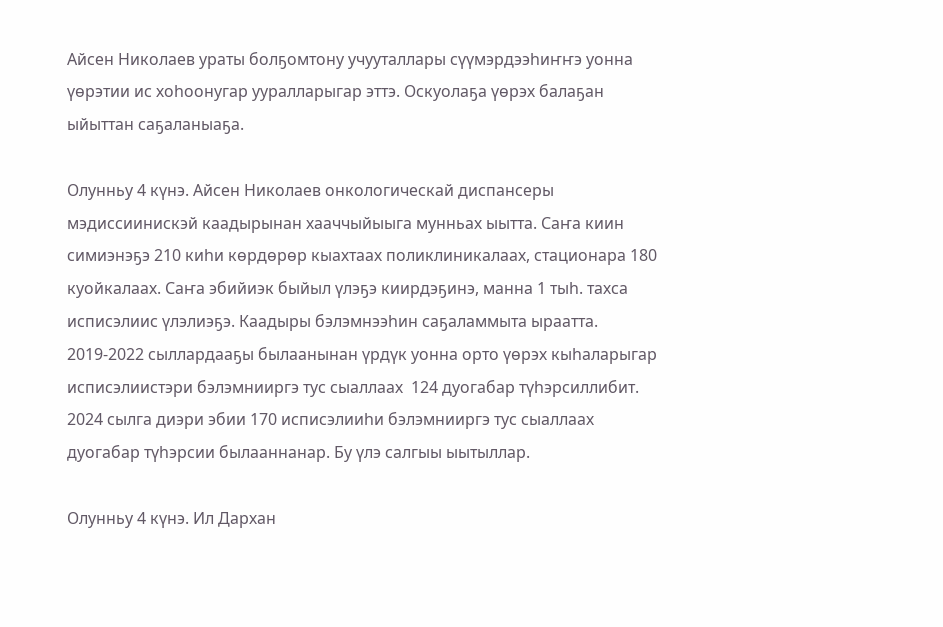Айсен Николаев ураты болҕомтону учууталлары сүүмэрдээһиҥҥэ уонна үөрэтии ис хоһоонугар ууралларыгар эттэ. Оскуолаҕа үөрэх балаҕан ыйыттан саҕаланыаҕа.

Олунньу 4 күнэ. Айсен Николаев онкологическай диспансеры мэдиссиинискэй каадырынан хааччыйыыга мунньах ыытта. Саҥа киин симиэнэҕэ 210 киһи көрдөрөр кыахтаах поликлиникалаах, стационара 180 куойкалаах. Саҥа эбийиэк быйыл үлэҕэ киирдэҕинэ, манна 1 тыһ. тахса исписэлиис үлэлиэҕэ. Каадыры бэлэмнээһин саҕаламмыта ыраатта. 2019-2022 сыллардааҕы былаанынан үрдүк уонна орто үөрэх кыһаларыгар исписэлиистэри бэлэмнииргэ тус сыаллаах  124 дуогабар түһэрсиллибит. 2024 сылга диэри эбии 170 исписэлииһи бэлэмнииргэ тус сыаллаах дуогабар түһэрсии былааннанар. Бу үлэ салгыы ыытыллар.

Олунньу 4 күнэ. Ил Дархан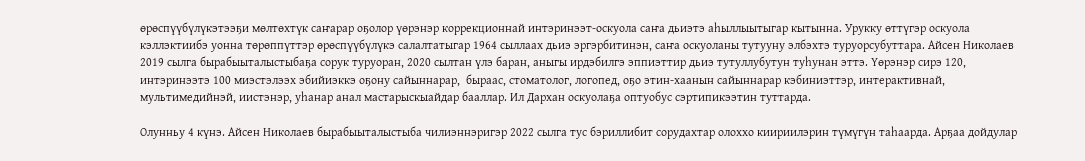өрөспүүбүлүкэтээҕи мөлтөхтүк саҥарар оҕолор үөрэнэр коррекционнай интэринээт-оскуола саҥа дьиэтэ аһыллыытыгар кытынна. Урукку өттүгэр оскуола кэллэктиибэ уонна төрөппүттэр өрөспүүбүлүкэ салалтатыгар 1964 сыллаах дьиэ эргэрбитинэн, саҥа оскуоланы тутууну элбэхтэ туруорсубуттара. Айсен Николаев 2019 сылга бырабыыталыстыбаҕа сорук туруоран, 2020 сылтан үлэ баран, аныгы ирдэбилгэ эппиэттир дьиэ тутуллубутун туһунан эттэ. Үөрэнэр сирэ 120, интэринээтэ 100 миэстэлээх эбийиэккэ оҕону сайыннарар,  быраас, стоматолог, логопед, оҕо этин-хаанын сайыннарар кэбиниэттэр, интерактивнай, мультимедийнэй, иистэнэр, уһанар анал мастарыскыайдар бааллар. Ил Дархан оскуолаҕа оптуобус сэртипикээтин туттарда.

Олунньу 4 күнэ. Айсен Николаев бырабыыталыстыба чилиэннэригэр 2022 сылга тус бэриллибит сорудахтар олоххо киириилэрин түмүгүн таһаарда. Арҕаа дойдулар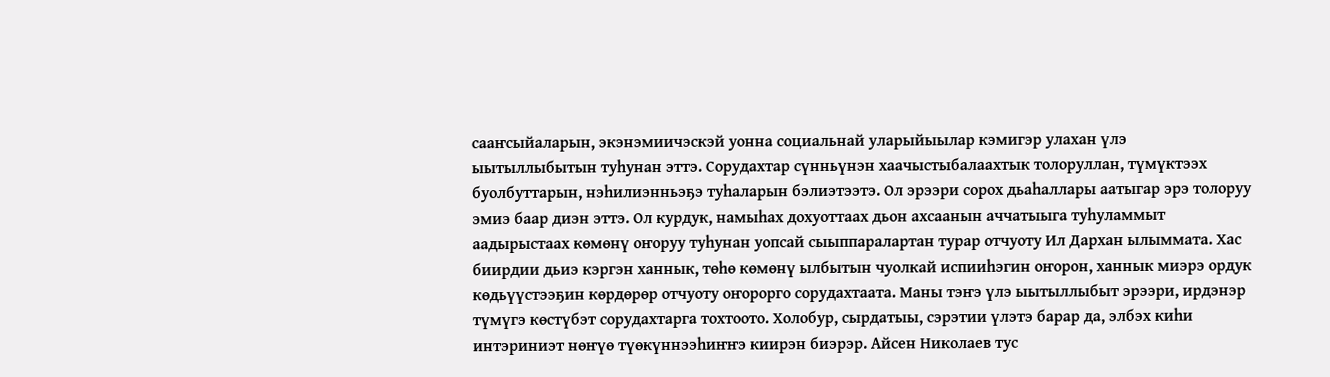сааҥсыйаларын, экэнэмиичэскэй уонна социальнай уларыйыылар кэмигэр улахан үлэ ыытыллыбытын туһунан эттэ. Сорудахтар сүнньүнэн хаачыстыбалаахтык толоруллан, түмүктээх буолбуттарын, нэһилиэнньэҕэ туһаларын бэлиэтээтэ. Ол эрээри сорох дьаһаллары аатыгар эрэ толоруу эмиэ баар диэн эттэ. Ол курдук, намыһах дохуоттаах дьон ахсаанын аччатыыга туһуламмыт аадырыстаах көмөнү оҥоруу туһунан уопсай сыыппаралартан турар отчуоту Ил Дархан ылыммата. Хас биирдии дьиэ кэргэн ханнык, төһө көмөнү ылбытын чуолкай испииһэгин оҥорон, ханнык миэрэ ордук көдьүүстээҕин көрдөрөр отчуоту оҥорорго сорудахтаата. Маны тэҥэ үлэ ыытыллыбыт эрээри, ирдэнэр түмүгэ көстүбэт сорудахтарга тохтоото. Холобур, сырдатыы, сэрэтии үлэтэ барар да, элбэх киһи интэриниэт нөҥүө түөкүннээһиҥҥэ киирэн биэрэр. Айсен Николаев тус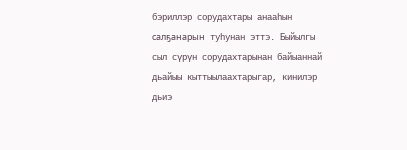бэриллэр сорудахтары анааһын салҕанарын туһунан эттэ. Быйылгы сыл сүрүн сорудахтарынан байыаннай дьайыы кыттыылаахтарыгар, кинилэр дьиэ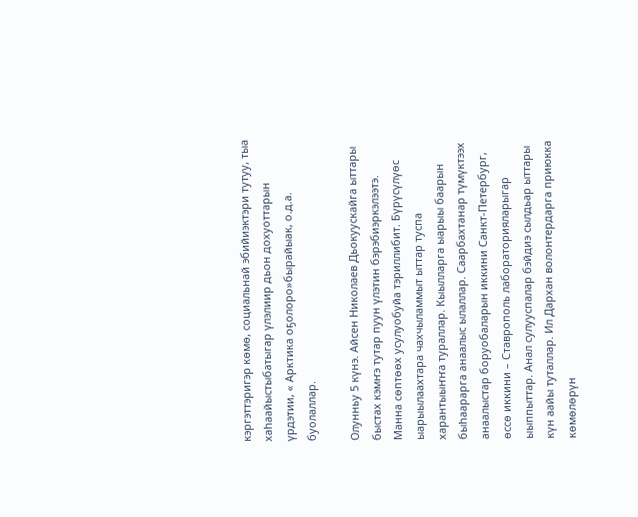кэргэттэригэр көмө, социальнай эбийиэктэри тутуу, тыа хаһаайыстыбатыгар үлэлиир дьон дохуоттарын үрдэтии, « Арктика оҕолоро»бырайыак, о.д.а. буолаллар.

Олунньу 5 күнэ. Айсен Николаев Дьокуускайга ыттары быстах кэмҥэ тутар пуун үлэтин бэрэбиэркэлээтэ. Манна сөптөөх усулуобуйа тэриллибит. Бүрүсүлүөс ыарыылаахтара чахчыламмыт ыттар туспа харантыыҥҥа тураллар. Кыылларга ыарыы баарын быһаарарга анаалыс ылаллар. Саарбахтанар түмүктээх анаалыстар боруобаларын иккини Санкт-Петербург, өссө иккини – Ставрополь лабораторияларыгар ыыппыттар. Анал сулууспалар бэйдиэ сылдьар ыттары күн аайы туталлар. Ил Дархан волонтердарга приюкка көмөлөрүн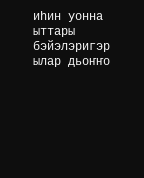иһин уонна ыттары бэйэлэригэр ылар дьоҥҥо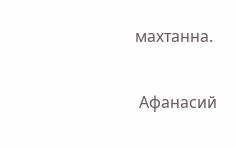махтанна.

 Афанасий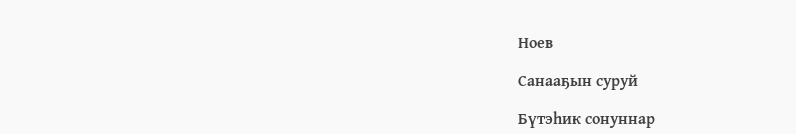Ноев

Санааҕын суруй

Бүтэһик сонуннар